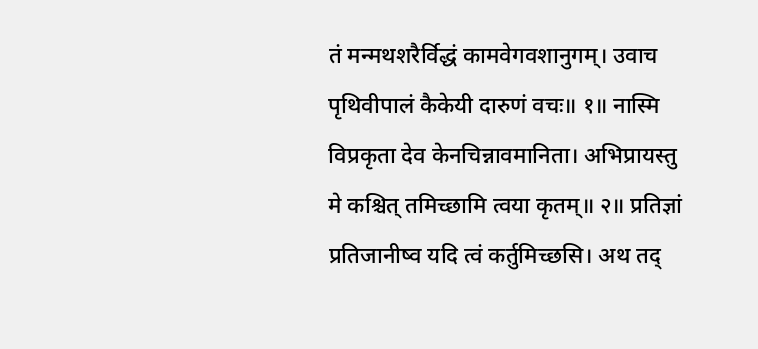तं मन्मथशरैर्विद्धं कामवेगवशानुगम्। उवाच पृथिवीपालं कैकेयी दारुणं वचः॥ १॥ नास्मि विप्रकृता देव केनचिन्नावमानिता। अभिप्रायस्तु मे कश्चित् तमिच्छामि त्वया कृतम्॥ २॥ प्रतिज्ञां प्रतिजानीष्व यदि त्वं कर्तुमिच्छसि। अथ तद्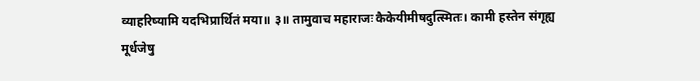व्याहरिष्यामि यदभिप्रार्थितं मया॥ ३॥ तामुवाच महाराजः कैकेयीमीषदुत्स्मितः। कामी हस्तेन संगृह्य मूर्धजेषु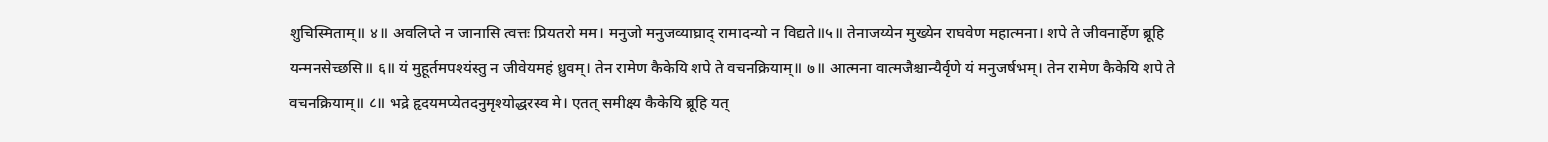शुचिस्मिताम्॥ ४॥ अवलिप्ते न जानासि त्वत्तः प्रियतरो मम। मनुजो मनुजव्याघ्राद् रामादन्यो न विद्यते॥५॥ तेनाजय्येन मुख्येन राघवेण महात्मना। शपे ते जीवनार्हेण ब्रूहि यन्मनसेच्छसि॥ ६॥ यं मुहूर्तमपश्यंस्तु न जीवेयमहं ध्रुवम्। तेन रामेण कैकेयि शपे ते वचनक्रियाम्॥ ७॥ आत्मना वात्मजैश्चान्यैर्वृणे यं मनुजर्षभम्। तेन रामेण कैकेयि शपे ते वचनक्रियाम्॥ ८॥ भद्रे हृदयमप्येतदनुमृश्योद्धरस्व मे। एतत् समीक्ष्य कैकेयि ब्रूहि यत्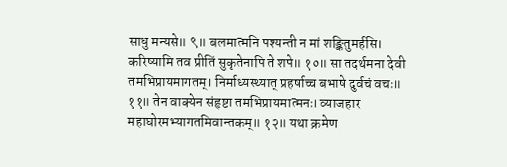साधु मन्यसे॥ ९॥ बलमात्मनि पश्यन्ती न मां शङ्कितुमर्हसि। करिष्यामि तव प्रीतिं सुकृतेनापि ते शपे॥ १०॥ सा तदर्थमना देवी तमभिप्रायमागतम्। निर्माध्यस्थ्यात् प्रहर्षाच्च बभाषे दुर्वचं वचः॥ ११॥ तेन वाक्येन संहृष्टा तमभिप्रायमात्मनः। व्याजहार महाघोरमभ्यागतमिवान्तकम्॥ १२॥ यथा क्रमेण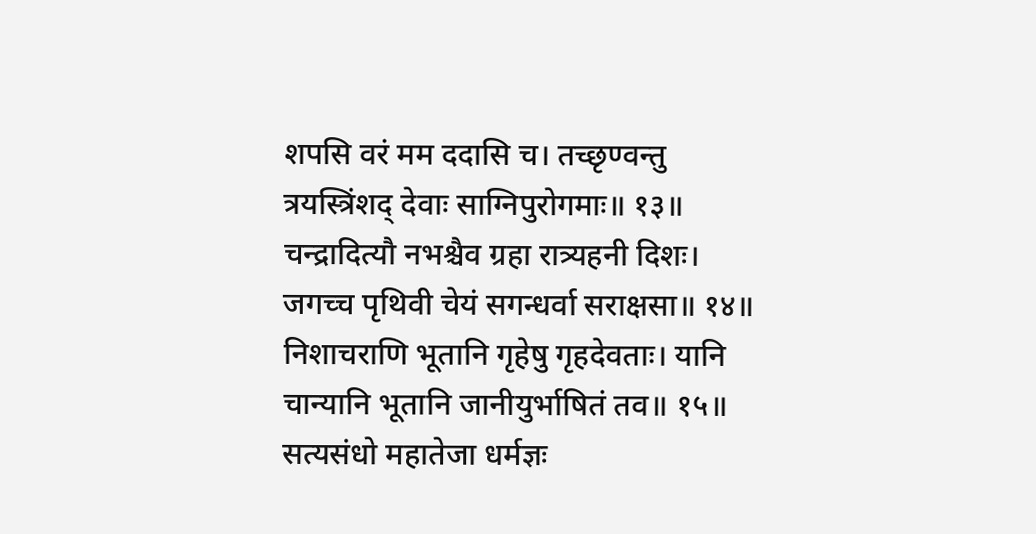शपसि वरं मम ददासि च। तच्छृण्वन्तु त्रयस्त्रिंशद् देवाः साग्निपुरोगमाः॥ १३॥ चन्द्रादित्यौ नभश्चैव ग्रहा रात्र्यहनी दिशः। जगच्च पृथिवी चेयं सगन्धर्वा सराक्षसा॥ १४॥ निशाचराणि भूतानि गृहेषु गृहदेवताः। यानि चान्यानि भूतानि जानीयुर्भाषितं तव॥ १५॥ सत्यसंधो महातेजा धर्मज्ञः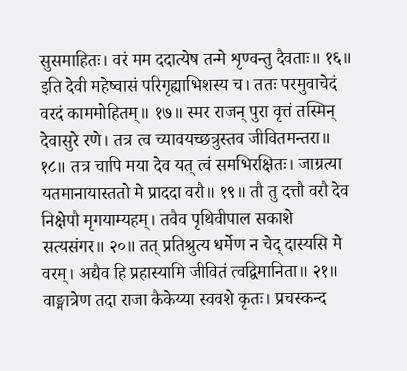सुसमाहितः। वरं मम ददात्येष तन्मे शृण्वन्तु दैवताः॥ १६॥ इति देवी महेष्वासं परिगृह्याभिशस्य च। ततः परमुवाचेदं वरदं काममोहितम्॥ १७॥ स्मर राजन् पुरा वृत्तं तस्मिन् देवासुरे रणे। तत्र त्व च्यावयच्छत्रुस्तव जीवितमन्तरा॥ १८॥ तत्र चापि मया देव यत् त्वं समभिरक्षितः। जाग्रत्या यतमानायास्ततो मे प्राददा वरौ॥ १९॥ तौ तु दत्तौ वरौ देव निक्षेपौ मृगयाम्यहम्। तवैव पृथिवीपाल सकाशे सत्यसंगर॥ २०॥ तत् प्रतिश्रुत्य धर्मेण न चेद् दास्यसि मे वरम्। अद्यैव हि प्रहास्यामि जीवितं त्वद्विमानिता॥ २१॥ वाङ्मात्रेण तदा राजा कैकेय्या स्ववशे कृतः। प्रचस्कन्द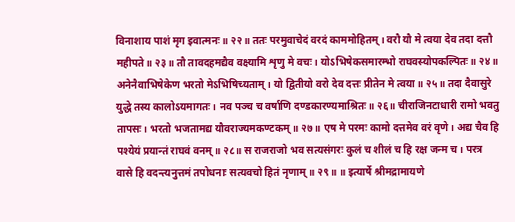विनाशाय पाशं मृग इवात्मनः॥ २२॥ ततः परमुवाचेदं वरदं काममोहितम्। वरौ यौ मे त्वया देव तदा दत्तौ महीपते॥ २३॥ तौ तावदहमद्यैव वक्ष्यामि शृणु मे वचः। योऽभिषेकसमारम्भो राघवस्योपकल्पितः॥ २४॥ अनेनैवाभिषेकेण भरतो मेऽभिषिच्यताम्। यो द्वितीयो वरो देव दत्तः प्रीतेन मे त्वया॥ २५॥ तदा दैवासुरे युद्धे तस्य कालोऽयमागतः। नव पञ्च च वर्षाणि दण्डकारण्यमाश्रितः॥ २६॥ चीराजिनटाधारी रामो भवतु तापसः। भरतो भजतामद्य यौवराज्यमकण्टकम्॥ २७॥ एष मे परमः कामो दत्तमेव वरं वृणे। अद्य चैव हि पश्येयं प्रयान्तं राघवं वनम्॥ २८॥ स राजराजो भव सत्यसंगरः कुलं च शीलं च हि रक्ष जन्म च। परत्र वासे हि वदन्त्यनुत्तमं तपोधनाः सत्यवचो हितं नृणाम्॥ २९॥ ॥ इत्यार्षे श्रीमद्रामायणे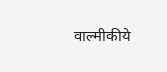वाल्मीकीये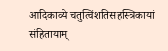आदिकाव्ये चतुत्विंशतिसहस्त्रिकायां संहितायाम्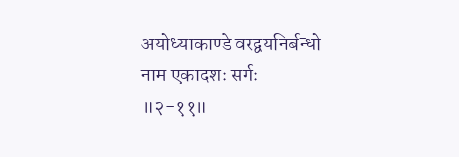अयोध्याकाण्डे वरद्वयनिर्बन्धो नाम एकादशः सर्गः ॥२-११॥